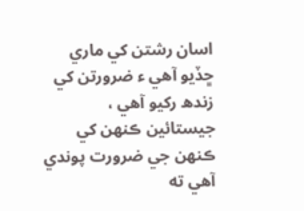اسان رشتن کي ماري ڇڏيو آهي ء ضرورتن کي زندھ رکيو آهي ، جيستائين ڪنهن کي ڪنهن جي ضرورت پوندي آهي ته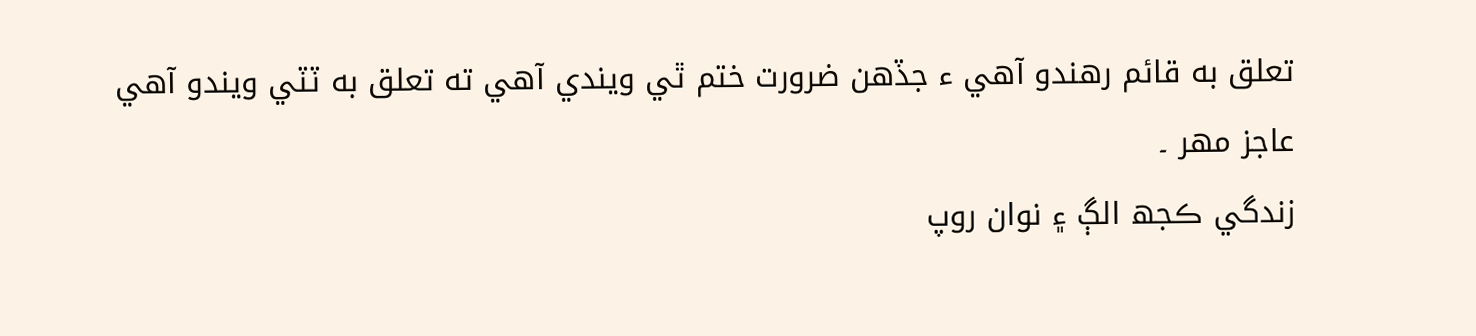تعلق به قائم رھندو آهي ء جڏھن ضرورت ختم ٿي ويندي آهي ته تعلق به ٽٽي ويندو آهي
عاجز مھر ۔
زندگي ڪجھ الڳ ۽ نوان روپ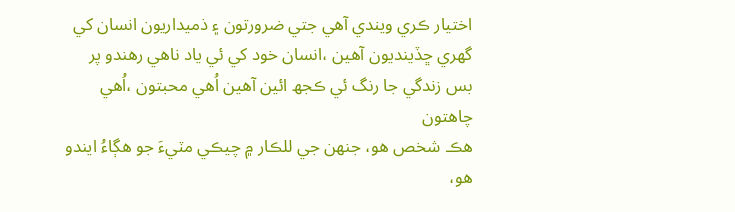اختيار ڪري ويندي آھي جتي ضرورتون ۽ ذميداريون انسان کي گھري ڇڏينديون آھين ،انسان خود کي ئي ياد ناھي رھندو پر بس زندگي جا رنگ ئي ڪجھ ائين آھين اُھي محبتون ،اُھي چاھتون
هڪ شخص هو، جنهن جي للڪار ۾ چيڪي مٽيءَ جو هڳاءُ ايندو هو،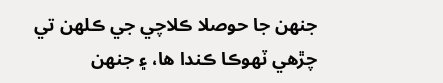جنهن جا حوصلا ڪلاچي جي ڪلهن تي چڙهي ٽهوڪا ڪندا ها، ۽ جنهن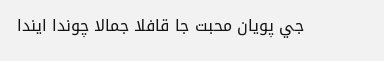جي پويان محبت جا قافلا جمالا چوندا ايندا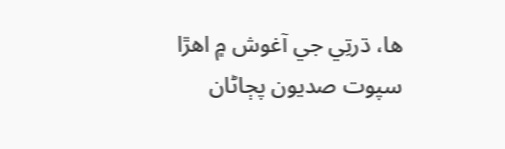ها، ڌرتِي جي آغوش ۾ اهڙا سپوت صديون پڄاڻان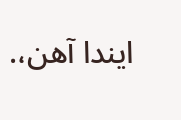ايندا آهن،.